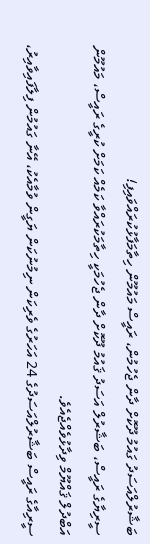ބަޝާރުލްއަސަދު ގައުމު ދޫކޮށް ދާން ޖެހުމުން، ރައީސް މައުމޫން ހިތާމަފާޅުކުރައްވައިފި!
ސީރިޔާގެ ރައީސް، ބަޝާރުލް އަސަދު ޤައުމު ދޫކޮށް ދާން ޖެހުމަކީ ހިތާމަކުރައްވާ ކަމެއް ކަމަށް ކުރީގެ ރައީސް، މައުމޫން އަބްދުލް ޤައްޔޫމް ވިދާޅުވެއްޖެއެވެ.
ސީރިއާގެ ރައީސް ބަޝާރުލްއަސަދުގެ 24 އަހަރުގެ ވެރިކަން ނިމުނުކަން ޔަގީން ވުމާއެކު، އޭނާ ގައުމުން ފިލާފައިވާއިރު،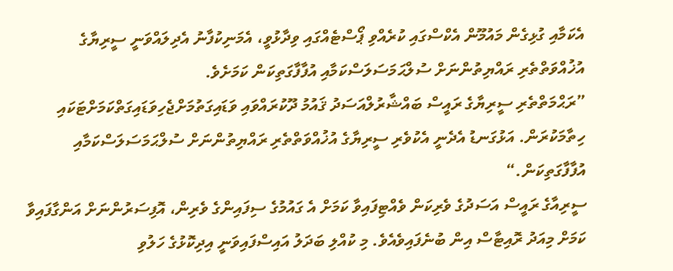އެކަމާއި ގުޅިގެން މައުމޫން އެކްސްގައި ކުރެއްވި ޕޯސްޓެއްގައި ވިދާޅުވީ، އެމަނިކުފާނު އެދިލައްވަނީ ސީރިޔާގެ އުޚުއްވަތްތެރި ރައްޔިތުންނަށް ސުލްޙަމަސަލަސްކަމާއި އުފާފާގަތިކަން ކަމަށެވެ.
”ރަޙްމަތްތެރި ސީރިޔާގެ ރައީސް ބައްޝާރުލްއަސަދު ޤައުމު ދޫކުރައްވައި ވަޑައިގަތުމަށްޖެހިވަޑައިގަތްކަމަށްޓަކައި ހިތާމަކުރަން. އަޅުގަނޑު އެދެނީ އެކުވެރި ސީރިޔާގެ އުޚުއްވަތްތެރި ރައްޔިތުންނަށް ސުލްޙަމަސަލަސްކަމާއި އުފާފާގަތިކަން.“
ސީރިއާގެ ރައީސް އަސަދުގެ ވެރިކަން ވެއްޓިފައިވާ ކަމަށް އެ ގައުމުގެ ސިފައިންގެ ވެރިން، އޮފިސަރުންނަށް އަންގާފައިވާ ކަމަށް މިއަދު ރޮއިޓާސް އިން ބުނެފައިވެއެވެ. މި ކުއްލި ބަދަލު އައިސްފައިވަނީ އިދިކޮޅުގެ ހަލުވި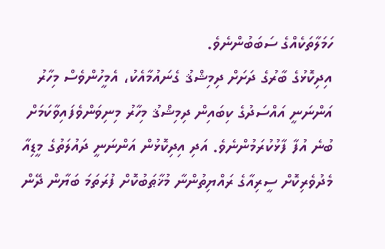ހަމަލާތަކެއްގެ ސަބަބުންނެވެ.
އިދިކޮޅުގެ ބާރުގެ ދަށަށް ދިމިޝްޤު ގެނައުމާއެކު، އެމީހުންވެސް މިހާރު އަންނަނީ އައްސަދުގެ ކިބައިން ދިމިޝްޤު މިހާރު މިނިވަންވެފައިވާކަމަށް ބުނެ އުފާ ފާޅުކުރަމުންނެވެ. އަދި އިދިކޮޅުން އަންނަނީ ދައުލަތުގެ މީޑިއާ މެދުވެރިކޮށް ސީރިއާގެ ރައްޔިތުންނާ މުޚާޠަބުކޮށް ފުރަތަމަ ބަޔާން ދޭން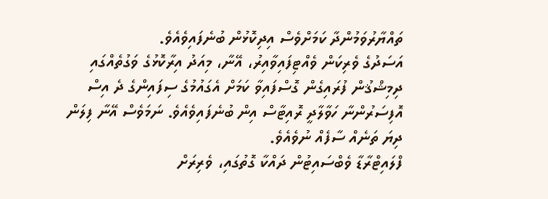ތައްޔާރުވަމުންދާ ކަމަށްވެސް އިދިކޮޅުން ބުނެފައިވެއެވެ.
އަސަދުގެ ވެރިކަން ވެއްޓިފައިވާއިރު، އޭނާ، މިއަދު އިރާކޮޅުގެ ވަގުތެއްގައި ދިމިޝްޤުން ފުރައިގެން ގޮސްފައިވާ ކަމަށް އެގައުމުގެ ސިފައިންގެ ދެ އިސް އޮފިސަރުންނާ ހަވާލާދީ ރޮއިޓާސް އިން ބުނެފައިވެއެވެ. ނަމަވެސް އޭނާ ފިލަން ދިޔަ ތަނެއް ސާފެއް ނުވެއެވެ.
ފްލައިޓްރާޑާ ވެބްސައިޓުން ދައްކާ ގޮތުގައި، ވެރިރަށް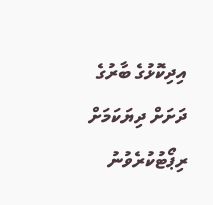އިދިކޮޅުގެ ބާރުގެ ދަށަށް ދިޔަކަމަށް ރިޕޯޓުކުރެވުނު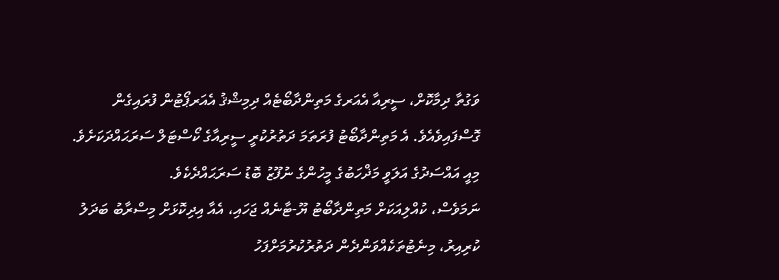ވަގުތާ ދިމާކޮށް، ސީރިއާ އެއަރގެ މަތިންދާބޯޓެއް ދިމިޝްޤު އެއަރޕޯޓުން ފުރައިގެން ގޮސްފައިވެއެވެ. އެ މަތިންދާބޯޓު ފުރަތަމަ ދަތުރުކުރީ ސީރިއާގެ ކޯސްޓަލް ސަރަޙައްދަކަށެވެ. މިއީ އައްސަދުގެ އަލަވީ މަޛްހަބުގެ މީހުންގެ ނުފޫޒު ބޮޑު ސަރަޙައްދެކެވެ.
ނަމަވެސް، ކުއްލިއަކަށް މަތިންދާބޯޓު ޔޫ-ޓާނެއް ޖަހައި، އެއާ އިދިކޮޅަށް މިސްރާބު ބަދަލު ކުރިއިރު، މިނެޓުތަކެއްވަންދެން ދަތުރުކުރުމަށްފަހު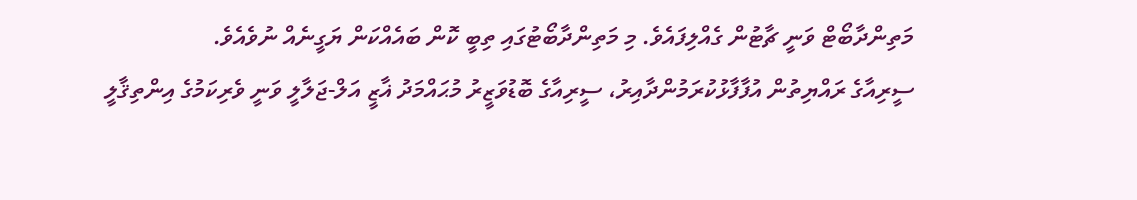މަތިންދާބޯޓް ވަނީ ޗާޓުން ގެއްލިފައެވެ. މި މަތިންދާބޯޓުގައި ތިބީ ކޮން ބައެއްކަން ޔަގީނެއް ނުވެއެވެ.
ސީރިއާގެ ރައްޔިތުން އުފާފާޅުކުރަމުންދާއިރު، ސީރިއާގެ ބޮޑުވަޒީރު މުޙައްމަދު ޣާޒީ އަލް-ޖަލާލީ ވަނީ ވެރިކަމުގެ އިންތިޤާލީ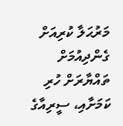މަރުޙަލާ ކުރިއަށް ގެންދިއުމަށް ތައްޔާރަށް ހުރި ކަމަށާއި، ސީރިއާގެ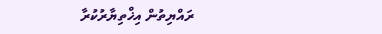ރައްޔިތުން އިޚްތިޔާރުކުރާ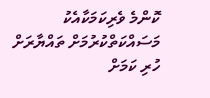ކޮންމެ ވެރިކަމަކާއެކު މަސައްކަތްކުރުމަށް ތައްޔާރަށް ހުރި ކަމަށް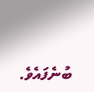ބުނެފައެވެ.